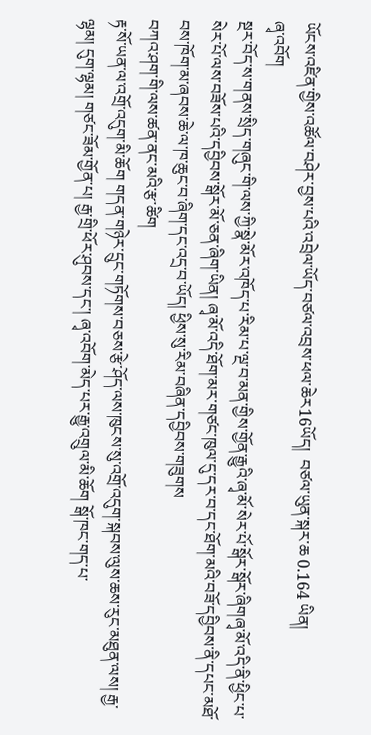ཡོངས་འཛིན་གྱིས་འཚོལ་བཤེར་བྱས་པའི་འབྲེལ་ཡོད་བཙལ་འབྲས་ཕལ་ཆེར16ཡོད།  བཙལ་ཡུན་སྐར་ཆ 0.164 ཡིན།
ཞྭ་འབོག
སྔར་བོད་ས་གནས་སྲིད་གཞུང་གི་ལས་ཀྱི་སྣེ་མོར་འཁོད་པ་རིམ་པ་ལྔ་བ་མན་གྱིས་གྱོན་རྒྱུའི་ཞྭ་མོ་སེར་པོ་སྒོར་སྒོར་ཞིགཞྭ་མོ་འདི་ནི་ཕྱིང་པ་སེར་པོ་ལས་བཟོས་པའི་དབྱིབས་སྒོར་མོ་ཅན་ཞིག་ཡིན། ཞྭ་མོ་འདི་ཐོག་མར་གཙང་ཁུལ་དུ་དར་བ་དང་ཐོག་མའི་བཟོ་དབྱིབས་ནི་དཔང་མཐོ་བས་ཁོག་མ་ཞབས་ཆེ་ལ་ཁ་ཆུང་བ་ཞིག་དང་འདྲ་བ་ཡོད། ཕྱིས་སུ་རིམ་བཞིན་དབྱིབས་གཟུགས
བཀའ་ཤག་གི་ལས་ཚན་ནང་མའི་རྩ་ཚིག
རྟ་སོ་ཡན་ལ་འགྲོ་འདུག་མི་ཆོག གདན་གཉེར་དྲུང་གཏོགས་བཅས་རྩེ་ཤོད་ལས་ཁུངས་སུ་འགྲོ་འདུག་སྐབས་ལུས་ཆས་རུང་མཐུན་ལས། རྒྱ་ལྷམ། དུག་ལྷམ། གཙང་ཟོམ་གྱོན་པ། རྒྱ་གྲི་ཕོར་ཤུབས་དང་། ཞྭ་འབོག་མེད་པར་རྒྱུ་འགྲུལ་མི་ཆོག སྒོ་ཁང་གད་པ་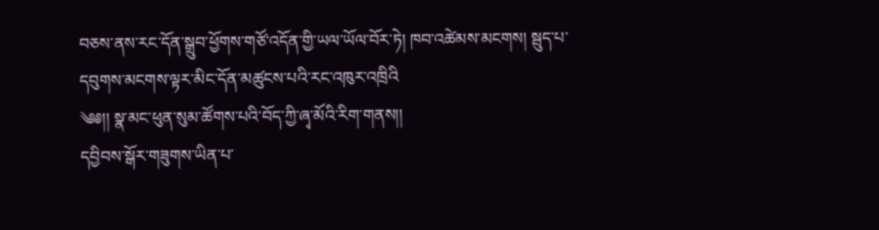བཅས་ནས་རང་དོན་སྒྲུབ་ཕྱོགས་གཙོ་འདོན་གྱི་ཡལ་ཡོལ་བོར་ཏེ། ཁབ་འཚེམས་མངགས། སྦུད་པ་དབུགས་མངགས་ལྟར་མིང་དོན་མཚུངས་པའི་རང་འཁུར་འཁྲིའི
༄༅།། སྣ་མང་ཕུན་སུམ་ཚོགས་པའི་བོད་ཀྱི་ཞྭ་མོའི་རིག་གནས།།
དབྱིབས་སྒོར་གཟུགས་ཡིན་པ་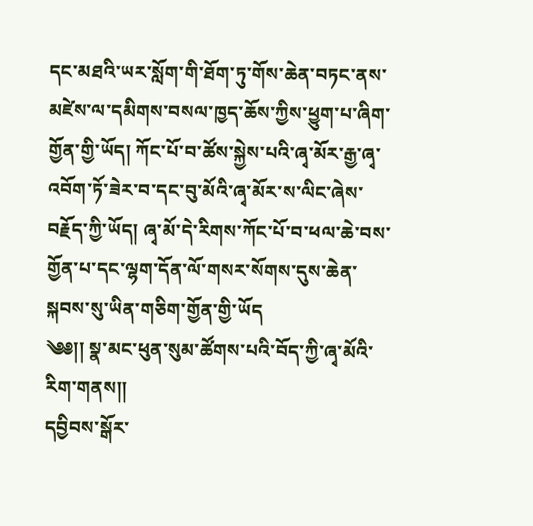དང་མཐའི་ཡར་སློག་གི་ཐོག་ཏུ་གོས་ཆེན་བཏང་ནས་མཛེས་ལ་དམིགས་བསལ་ཁྱད་ཆོས་ཀྱིས་ཕྱུག་པ་ཞིག་གྱོན་གྱི་ཡོད། ཀོང་པོ་བ་ཚོས་སྐྱེས་པའི་ཞྭ་མོར་རྒྱ་ཞྭ་འབོག་ཏོ་ཟེར་བ་དང་བུ་མོའི་ཞྭ་མོར་ས་ལིང་ཞེས་བརྗོད་ཀྱི་ཡོད། ཞྭ་མོ་དེ་རིགས་ཀོང་པོ་བ་ཕལ་ཆེ་བས་གྱོན་པ་དང་ལྷག་དོན་ལོ་གསར་སོགས་དུས་ཆེན་སྐབས་སུ་ཡིན་གཅིག་གྱོན་གྱི་ཡོད
༄༅།། སྣ་མང་ཕུན་སུམ་ཚོགས་པའི་བོད་ཀྱི་ཞྭ་མོའི་རིག་གནས།།
དབྱིབས་སྒོར་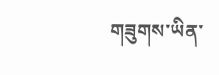གཟུགས་ཡིན་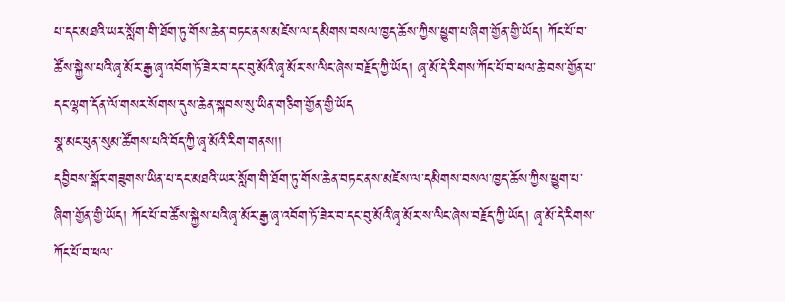པ་དང་མཐའི་ཡར་སློག་གི་ཐོག་ཏུ་གོས་ཆེན་བཏང་ནས་མཛེས་ལ་དམིགས་བསལ་ཁྱད་ཆོས་ཀྱིས་ཕྱུག་པ་ཞིག་གྱོན་གྱི་ཡོད། ཀོང་པོ་བ་ཚོས་སྐྱེས་པའི་ཞྭ་མོར་རྒྱ་ཞྭ་འབོག་ཏོ་ཟེར་བ་དང་བུ་མོའི་ཞྭ་མོར་ས་ལིང་ཞེས་བརྗོད་ཀྱི་ཡོད། ཞྭ་མོ་དེ་རིགས་ཀོང་པོ་བ་ཕལ་ཆེ་བས་གྱོན་པ་དང་ལྷག་དོན་ལོ་གསར་སོགས་དུས་ཆེན་སྐབས་སུ་ཡིན་གཅིག་གྱོན་གྱི་ཡོད
སྣ་མང་ཕུན་སུམ་ཚོགས་པའི་བོད་ཀྱི་ཞྭ་མོའི་རིག་གནས།།
དབྱིབས་སྒོར་གཟུགས་ཡིན་པ་དང་མཐའི་ཡར་སློག་གི་ཐོག་ཏུ་གོས་ཆེན་བཏང་ནས་མཛེས་ལ་དམིགས་བསལ་ཁྱད་ཆོས་ཀྱིས་ཕྱུག་པ་ཞིག་གྱོན་གྱི་ཡོད། ཀོང་པོ་བ་ཚོས་སྐྱེས་པའི་ཞྭ་མོར་རྒྱ་ཞྭ་འབོག་ཏོ་ཟེར་བ་དང་བུ་མོའི་ཞྭ་མོར་ས་ལིང་ཞེས་བརྗོད་ཀྱི་ཡོད། ཞྭ་མོ་དེ་རིགས་ཀོང་པོ་བ་ཕལ་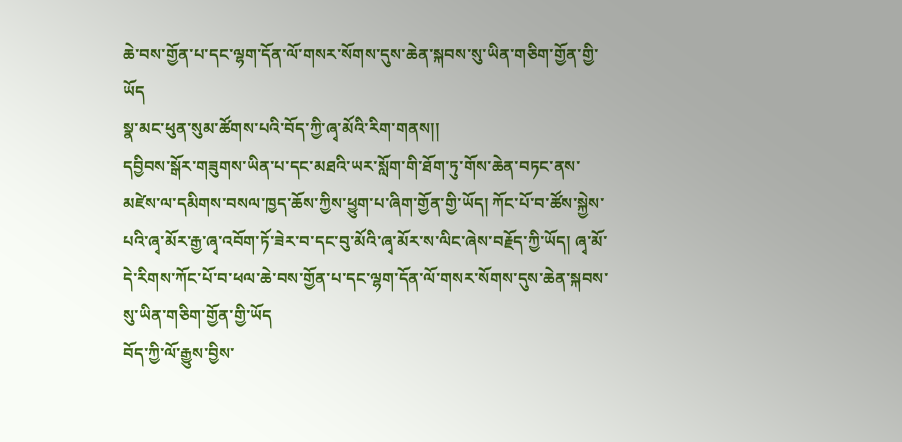ཆེ་བས་གྱོན་པ་དང་ལྷག་དོན་ལོ་གསར་སོགས་དུས་ཆེན་སྐབས་སུ་ཡིན་གཅིག་གྱོན་གྱི་ཡོད
སྣ་མང་ཕུན་སུམ་ཚོགས་པའི་བོད་ཀྱི་ཞྭ་མོའི་རིག་གནས།།
དབྱིབས་སྒོར་གཟུགས་ཡིན་པ་དང་མཐའི་ཡར་སློག་གི་ཐོག་ཏུ་གོས་ཆེན་བཏང་ནས་མཛེས་ལ་དམིགས་བསལ་ཁྱད་ཆོས་ཀྱིས་ཕྱུག་པ་ཞིག་གྱོན་གྱི་ཡོད། ཀོང་པོ་བ་ཚོས་སྐྱེས་པའི་ཞྭ་མོར་རྒྱ་ཞྭ་འབོག་ཏོ་ཟེར་བ་དང་བུ་མོའི་ཞྭ་མོར་ས་ལིང་ཞེས་བརྗོད་ཀྱི་ཡོད། ཞྭ་མོ་དེ་རིགས་ཀོང་པོ་བ་ཕལ་ཆེ་བས་གྱོན་པ་དང་ལྷག་དོན་ལོ་གསར་སོགས་དུས་ཆེན་སྐབས་སུ་ཡིན་གཅིག་གྱོན་གྱི་ཡོད
བོད་ཀྱི་ལོ་རྒྱུས་བྱིས་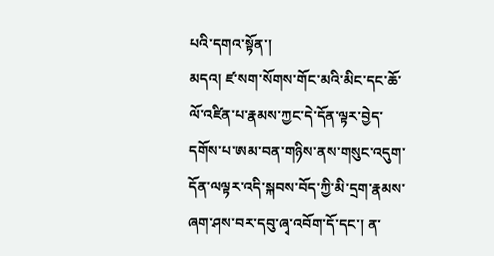པའི་དགའ་སྟོན་།
མདའ། ཛ་སག་སོགས་གོང་མའི་མིང་དང་ཆོ་ལོ་འཛིན་པ་རྣམས་ཀྱང་དེ་དོན་ལྟར་བྱེད་དགོས་པ་ཨམ་བན་གཉིས་ནས་གསུང་འདུག་དོན་ལལྟར་འདི་སྐབས་བོད་ཀྱི་མི་དྲག་རྣམས་ཞག་ཤས་བར་དབུ་ཞྭ་འབོག་དོ་དང་། ན་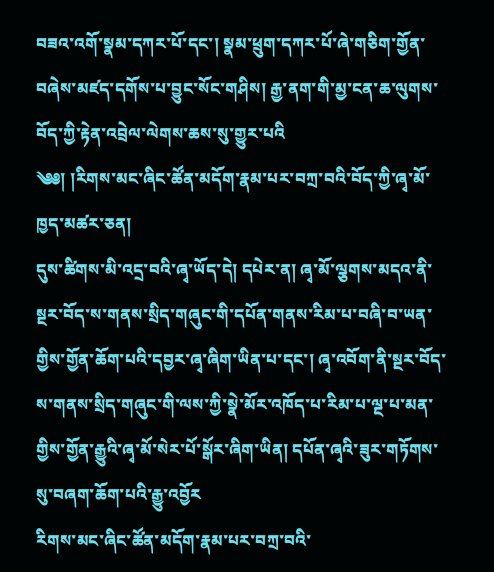བཟའ་འགོ་སྣམ་དཀར་པོ་དང་། སྣམ་ཕྲུག་དཀར་པོ་ཞེ་གཅིག་གྱོན་བཞེས་མཛད་དགོས་པ་བྱུང་སོང་གཤིས། རྒྱ་ནག་གི་མྱ་ངན་ཆ་ལུགས་བོད་ཀྱི་རྟེན་འབྲེལ་ལེགས་ཆས་སུ་གྱུར་པའི
༄༅། །རིགས་མང་ཞིང་ཚོན་མདོག་རྣམ་པར་བཀྲ་བའི་བོད་ཀྱི་ཞྭ་མོ་ཁྱད་མཚར་ཅན།
དུས་ཚིགས་མི་འདྲ་བའི་ཞྭ་ཡོད་དེ། དཔེར་ན། ཞྭ་མོ་ལྕགས་མདའ་ནི་སྔར་བོད་ས་གནས་སྲིད་གཞུང་གི་དཔོན་གནས་རིམ་པ་བཞི་བ་ཡན་གྱིས་གྱོན་ཆོག་པའི་དབྱར་ཞྭ་ཞིག་ཡིན་པ་དང་། ཞྭ་འབོག་ནི་སྔར་བོད་ས་གནས་སྲིད་གཞུང་གི་ལས་ཀྱི་སྣེ་མོར་འཁོད་པ་རིམ་པ་ལྔ་པ་མན་གྱིས་གྱོན་རྒྱུའི་ཞྭ་མོ་སེར་པོ་སྒོར་ཞིག་ཡིན། དཔོན་ཞྭའི་ཟུར་གཏོགས་སུ་བཞག་ཆོག་པའི་རྒྱུ་འབྱོར
རིགས་མང་ཞིང་ཚོན་མདོག་རྣམ་པར་བཀྲ་བའི་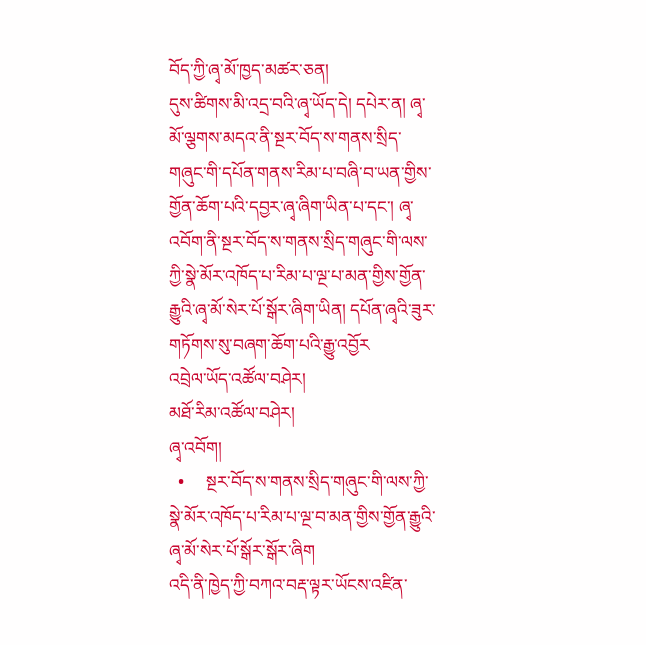བོད་ཀྱི་ཞྭ་མོ་ཁྱད་མཚར་ཅན།
དུས་ཚིགས་མི་འདྲ་བའི་ཞྭ་ཡོད་དེ། དཔེར་ན། ཞྭ་མོ་ལྕགས་མདའ་ནི་སྔར་བོད་ས་གནས་སྲིད་གཞུང་གི་དཔོན་གནས་རིམ་པ་བཞི་བ་ཡན་གྱིས་གྱོན་ཆོག་པའི་དབྱར་ཞྭ་ཞིག་ཡིན་པ་དང་། ཞྭ་འབོག་ནི་སྔར་བོད་ས་གནས་སྲིད་གཞུང་གི་ལས་ཀྱི་སྣེ་མོར་འཁོད་པ་རིམ་པ་ལྔ་པ་མན་གྱིས་གྱོན་རྒྱུའི་ཞྭ་མོ་སེར་པོ་སྒོར་ཞིག་ཡིན། དཔོན་ཞྭའི་ཟུར་གཏོགས་སུ་བཞག་ཆོག་པའི་རྒྱུ་འབྱོར
འབྲེལ་ཡོད་འཚོལ་བཤེར།
མཐོ་རིམ་འཚོལ་བཤེར།
ཞྭ་འབོག།
  •     སྔར་བོད་ས་གནས་སྲིད་གཞུང་གི་ལས་ཀྱི་སྣེ་མོར་འཁོད་པ་རིམ་པ་ལྔ་བ་མན་གྱིས་གྱོན་རྒྱུའི་ཞྭ་མོ་སེར་པོ་སྒོར་སྒོར་ཞིག
འདི་ནི་ཁྱེད་ཀྱི་བཀའ་བརྡ་ལྟར་ཡོངས་འཛིན་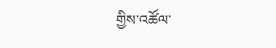གྱིས་འཚོལ་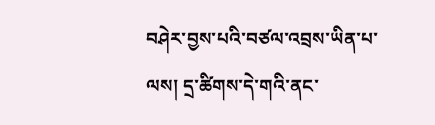བཤེར་བྱས་པའི་བཙལ་འབྲས་ཡིན་པ་ལས། དྲ་ཚིགས་དེ་གའི་ནང་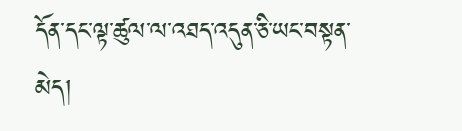དོན་དང་ལྟ་ཚུལ་ལ་འཐད་འདུན་ཅི་ཡང་བསྟན་མེད།